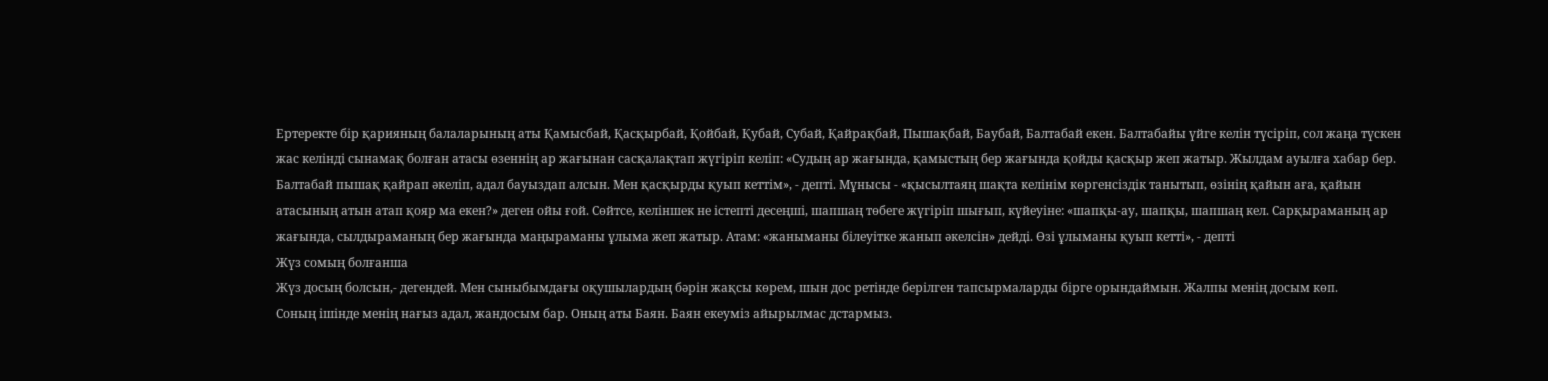Ертеректе бір қарияның балаларының аты Қамысбай, Қасқырбай, Қойбай, Қубай, Субай, Қайрақбай, Пышақбай, Баубай, Балтабай екен. Балтабайы үйге келін түсіріп, сол жаңа түскен жас келінді сынамақ болған атасы өзеннің ар жағынан сасқалақтап жүгіріп келіп: «Судың ар жағында, қамыстың бер жағында қойды қасқыр жеп жатыр. Жылдам ауылға хабар бер. Балтабай пышақ қайрап әкеліп, адал бауыздап алсын. Мен қасқырды қуып кеттім», - депті. Мұнысы - «қысылтаяң шақта келінім көргенсіздік танытып, өзінің қайын аға, қайын атасының атын атап қояр ма екен?» деген ойы ғой. Сөйтсе, келіншек не істепті десеңші, шапшаң төбеге жүгіріп шығып, күйеуіне: «шапқы-ау, шапқы, шапшаң кел. Сарқыраманың ар жағында, сылдыраманың бер жағында маңыраманы ұлыма жеп жатыр. Атам: «жаныманы білеуітке жанып әкелсін» дейді. Өзі ұлыманы қуып кетті», - депті
Жүз сомың болғанша
Жүз досың болсын,- дегендей. Мен сыныбымдағы оқушылардың бәрін жақсы көрем, шын дос ретінде берілген тапсырмаларды бірге орындаймын. Жалпы менің досым көп.
Соның ішінде менің нағыз адал, жандосым бар. Оның аты Баян. Баян екеуміз айырылмас дстармыз.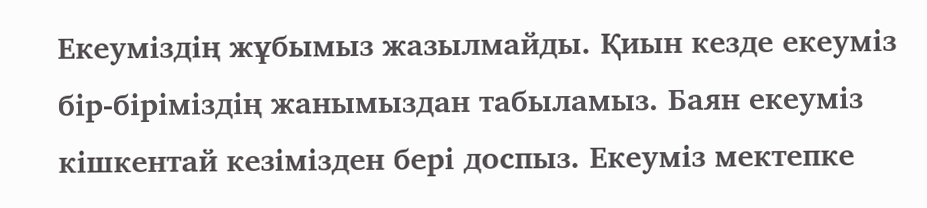Екеуміздің жұбымыз жазылмайды. Қиын кезде екеуміз бір-біріміздің жанымыздан табыламыз. Баян екеуміз кішкентай кезімізден бері доспыз. Екеуміз мектепке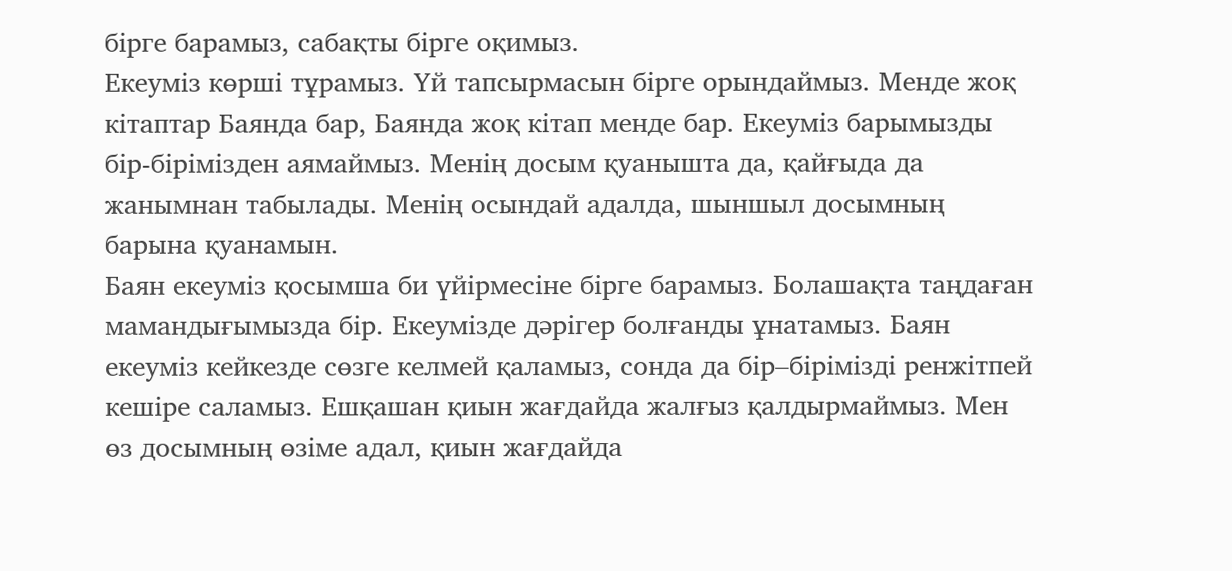бірге барамыз, сабақты бірге оқимыз.
Екеуміз көрші тұрамыз. Үй тапсырмасын бірге орындаймыз. Менде жоқ кітаптар Баянда бар, Баянда жоқ кітап менде бар. Екеуміз барымызды бір-бірімізден аямаймыз. Менің досым қуанышта да, қайғыда да жанымнан табылады. Менің осындай адалда, шыншыл досымның барына қуанамын.
Баян екеуміз қосымша би үйірмесіне бірге барамыз. Болашақта таңдаған мамандығымызда бір. Екеумізде дәрігер болғанды ұнатамыз. Баян екеуміз кейкезде сөзге келмей қаламыз, сонда да бір–бірімізді ренжітпей кешіре саламыз. Ешқашан қиын жағдайда жалғыз қалдырмаймыз. Мен өз досымның өзіме адал, қиын жағдайда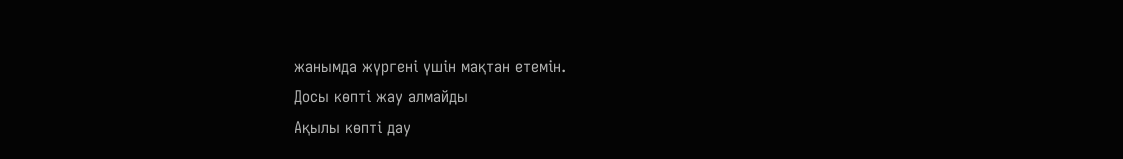жанымда жүргені үшін мақтан етемін.
Досы көпті жау алмайды
Ақылы көпті дау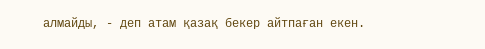алмайды, - деп атам қазақ бекер айтпаған екен.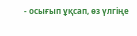- осығып ұқсап, өз үлгіңе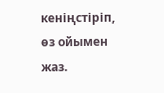кеніңстіріп, өз ойымен жаз.